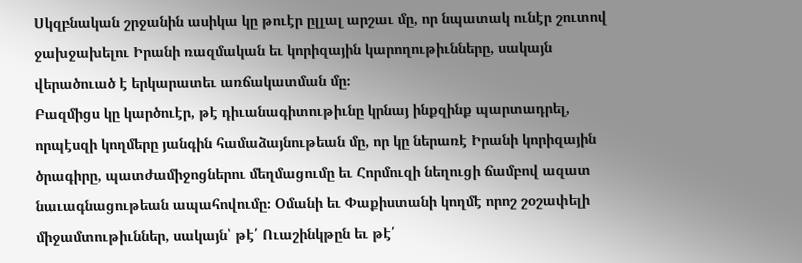Սկզբնական շրջանին ասիկա կը թուէր ըլլալ արշաւ մը, որ նպատակ ունէր շուտով ջախջախելու Իրանի ռազմական եւ կորիզային կարողութիւնները, սակայն վերածուած է երկարատեւ առճակատման մը։
Բազմիցս կը կարծուէր, թէ դիւանագիտութիւնը կրնայ ինքզինք պարտադրել, որպէսզի կողմերը յանգին համաձայնութեան մը, որ կը ներառէ Իրանի կորիզային ծրագիրը, պատժամիջոցներու մեղմացումը եւ Հորմուզի նեղուցի ճամբով ազատ նաւագնացութեան ապահովումը։ Օմանի եւ Փաքիստանի կողմէ որոշ շօշափելի միջամտութիւններ, սակայն՝ թէ՛ Ուաշինկթըն եւ թէ՛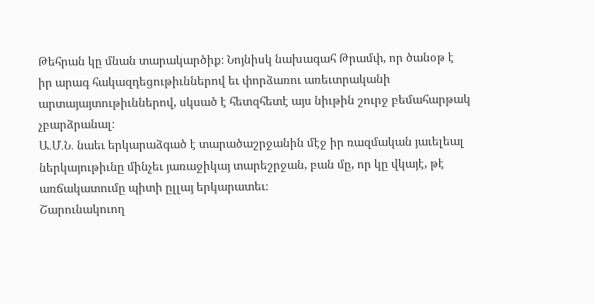Թեհրան կը մնան տարակարծիք։ Նոյնիսկ նախագահ Թրամփ, որ ծանօթ է իր արագ հակազդեցութիւններով եւ փորձառու առեւտրականի արտայայտութիւններով, սկսած է հետզհետէ այս նիւթին շուրջ բեմահարթակ չբարձրանալ։
Ա․Մ․Ն․ նաեւ երկարաձգած է տարածաշրջանին մէջ իր ռազմական յաւելեալ ներկայութիւնը մինչեւ յառաջիկայ տարեշրջան, բան մը, որ կը վկայէ, թէ առճակատումը պիտի ըլլայ երկարատեւ։
Շարունակուող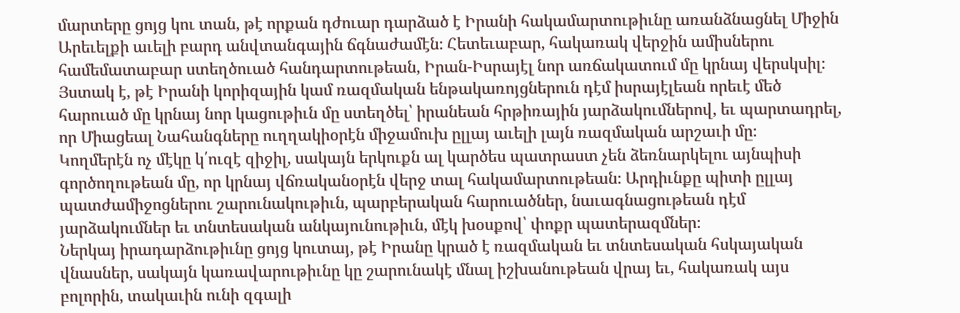մարտերը ցոյց կու տան, թէ որքան դժուար դարձած է Իրանի հակամարտութիւնը առանձնացնել Միջին Արեւելքի աւելի բարդ անվտանգային ճգնաժամէն։ Հետեւաբար, հակառակ վերջին ամիսներու համեմատաբար ստեղծուած հանդարտութեան, Իրան-Իսրայէլ նոր առճակատում մը կրնայ վերսկսիլ։ Յստակ է, թէ Իրանի կորիզային կամ ռազմական ենթակառոյցներուն դէմ իսրայէլեան որեւէ մեծ հարուած մը կրնայ նոր կացութիւն մը ստեղծել՝ իրանեան հրթիռային յարձակումներով, եւ պարտադրել, որ Միացեալ Նահանգները ուղղակիօրէն միջամուխ ըլլայ աւելի լայն ռազմական արշաւի մը։
Կողմերէն ոչ մէկը կ՛ուզէ զիջիլ, սակայն երկուքն ալ կարծես պատրաստ չեն ձեռնարկելու այնպիսի գործողութեան մը, որ կրնայ վճռականօրէն վերջ տալ հակամարտութեան։ Արդիւնքը պիտի ըլլայ պատժամիջոցներու շարունակութիւն, պարբերական հարուածներ, նաւագնացութեան դէմ յարձակումներ եւ տնտեսական անկայունութիւն, մէկ խօսքով՝ փոքր պատերազմներ։
Ներկայ իրադարձութիւնը ցոյց կուտայ, թէ Իրանը կրած է ռազմական եւ տնտեսական հսկայական վնասներ, սակայն կառավարութիւնը կը շարունակէ մնալ իշխանութեան վրայ եւ, հակառակ այս բոլորին, տակաւին ունի զգալի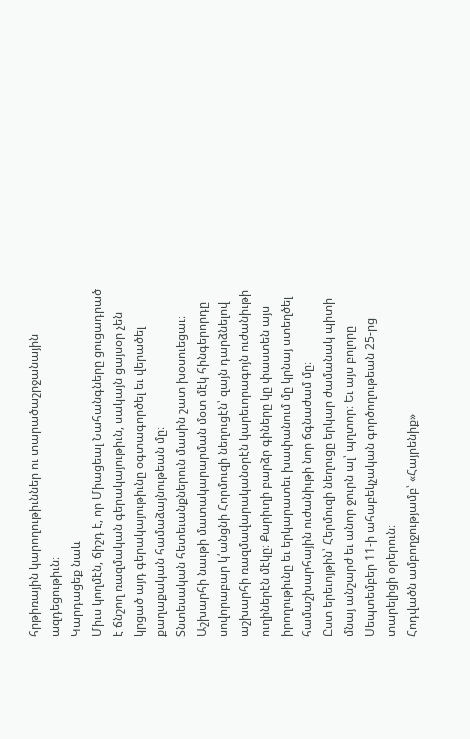հրթիռային կարողութիւններ ու տարածաշրջանային ազդեցութիւն։
Կարդացեք նաև
Միւս կողմէն, ճիշդ է, որ Միացեալ Նահանգները ցուցադրած է ճնշող ռազմական գերակայութիւն, սակայն ցայսօր չեն կրցած այդ գերակայութիւնը օգտագործել եւ վերածել քաղաքական համաձայնութեան մը։
Տնտեսական հետեւանքներուն մասին շատ խօսուեցաւ։ Աշխարհի նաւթի մատակարարման մօտ մէկ հինգերորդը սովորաբար կ՛անցնի Հորմուզի նեղուցէն՝ զայն դարձնելով աշխարհի ռազմավարականօրէն կարեւորագոյն ուժանիւթի ուղիներէն մէկը։ Քարիւղի բարձր գիները կը փաստեն այս իրողութիւնը եւ երկարատեւ խափանում մը կրնայ ստեղծել համաշխարհային ուժանիւթի նոր ճգնաժամ մը։
Ըստ երեւոյթին՝ Հերմուզի նեղուցը երկար ժամանակ պիտի մնայ անշարժ եւ անոր ջուրն ալ՝ պղտոր։ Եւ այս բոլորը Սեպտեմբեր 11-ի ահաբեկչական գործողութեան 25-րց տարելիցի օրերուն։
Հոդվածն ամբողջությամբ՝ «Հայրենիք»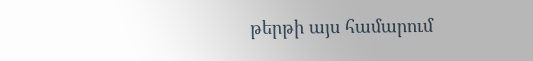թերթի այս համարում